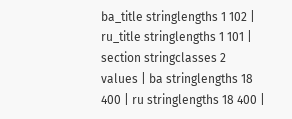ba_title stringlengths 1 102 | ru_title stringlengths 1 101 | section stringclasses 2
values | ba stringlengths 18 400 | ru stringlengths 18 400 |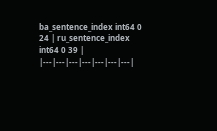ba_sentence_index int64 0 24 | ru_sentence_index int64 0 39 |
|---|---|---|---|---|---|---|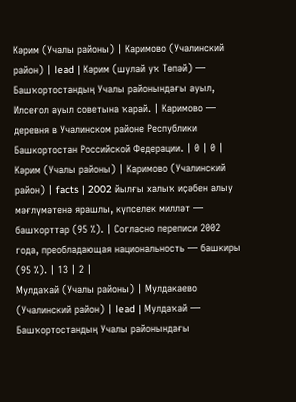Кәрим (Учалы районы) | Каримово (Учалинский район) | lead | Кәрим (шулай уҡ Төпәй) — Башҡортостандың Учалы районындағы ауыл, Илсеғол ауыл советына ҡарай. | Каримово — деревня в Учалинском районе Республики Башкортостан Российской Федерации. | 0 | 0 |
Кәрим (Учалы районы) | Каримово (Учалинский район) | facts | 2002 йылғы халыҡ иҫәбен алыу мәғлүмәтенә ярашлы, күпселек милләт — башҡорттар (95 %). | Согласно переписи 2002 года, преобладающая национальность — башкиры (95 %). | 13 | 2 |
Мулдаҡай (Учалы районы) | Мулдакаево (Учалинский район) | lead | Мулдаҡай — Башҡортостандың Учалы районындағы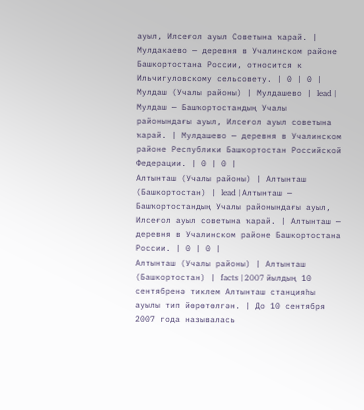ауыл, Илсеғол ауыл Советына ҡарай. | Мулдакаево — деревня в Учалинском районе Башкортостана России, относится к Ильчигуловскому сельсовету. | 0 | 0 |
Мулдаш (Учалы районы) | Мулдашево | lead | Мулдаш — Башҡортостандың Учалы районындағы ауыл, Илсеғол ауыл советына ҡарай. | Мулдашево — деревня в Учалинском районе Республики Башкортостан Российской Федерации. | 0 | 0 |
Алтынташ (Учалы районы) | Алтынташ (Башкортостан) | lead | Алтынташ — Башҡортостандың Учалы районындағы ауыл, Илсеғол ауыл советына ҡарай. | Алтынташ — деревня в Учалинском районе Башкортостана России. | 0 | 0 |
Алтынташ (Учалы районы) | Алтынташ (Башкортостан) | facts | 2007 йылдың 10 сентябренә тиклем Алтынташ станцияһы ауылы тип йөрөтөлгән. | До 10 сентября 2007 года называлась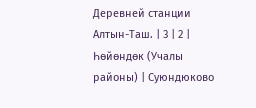Деревней станции Алтын-Таш. | 3 | 2 |
Һөйөндөк (Учалы районы) | Суюндюково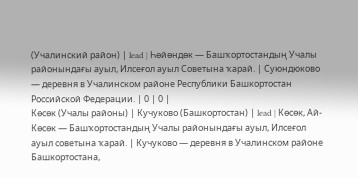(Учалинский район) | lead | Һөйөндөк — Башҡортостандың Учалы районындағы ауыл, Илсеғол ауыл Советына ҡарай. | Суюндюково — деревня в Учалинском районе Республики Башкортостан Российской Федерации. | 0 | 0 |
Көсөк (Учалы районы) | Кучуково (Башкортостан) | lead | Көсөк, Ай-Көсөк — Башҡортостандың Учалы районындағы ауыл, Илсеғол ауыл советына ҡарай. | Кучуково — деревня в Учалинском районе Башкортостана,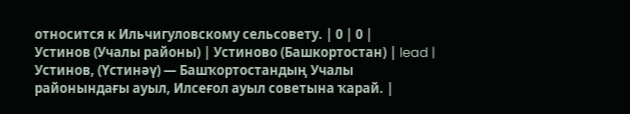относится к Ильчигуловскому сельсовету. | 0 | 0 |
Устинов (Учалы районы) | Устиново (Башкортостан) | lead | Устинов, (Үстинәү) — Башҡортостандың Учалы районындағы ауыл, Илсеғол ауыл советына ҡарай. |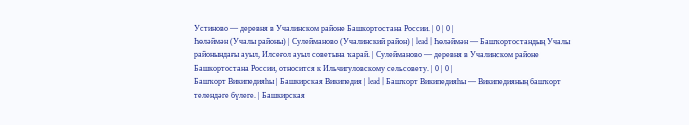Устиново — деревня в Учалинском районе Башкортостана России. | 0 | 0 |
Һөләймән (Учалы районы) | Сулейманово (Учалинский район) | lead | Һөләймән — Башҡортостандың Учалы районындағы ауыл, Илсеғол ауыл советына ҡарай. | Сулейманово — деревня в Учалинском районе Башкортостана России, относится к Ильчигуловскому сельсовету. | 0 | 0 |
Башҡорт Википедияһы | Башкирская Википедия | lead | Башҡорт Википедияһы — Википедияның башҡорт телендәге бүлеге. | Башкирская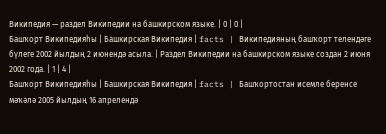Википедия — раздел Википедии на башкирском языке. | 0 | 0 |
Башҡорт Википедияһы | Башкирская Википедия | facts | Википедияның башҡорт телендәге бүлеге 2002 йылдың 2 июнендә асыла. | Раздел Википедии на башкирском языке создан 2 июня 2002 года. | 1 | 4 |
Башҡорт Википедияһы | Башкирская Википедия | facts | Башҡортостан исемле беренсе мәҡәлә 2005 йылдың 16 апрелендә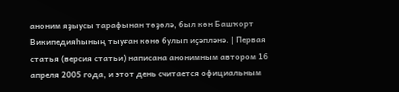аноним яҙыусы тарафынан төҙөлә, был көн Башҡорт Википедияһының тыуған көнө булып иҫәпләнә. | Первая статья (версия статьи) написана анонимным автором 16 апреля 2005 года, и этот день считается официальным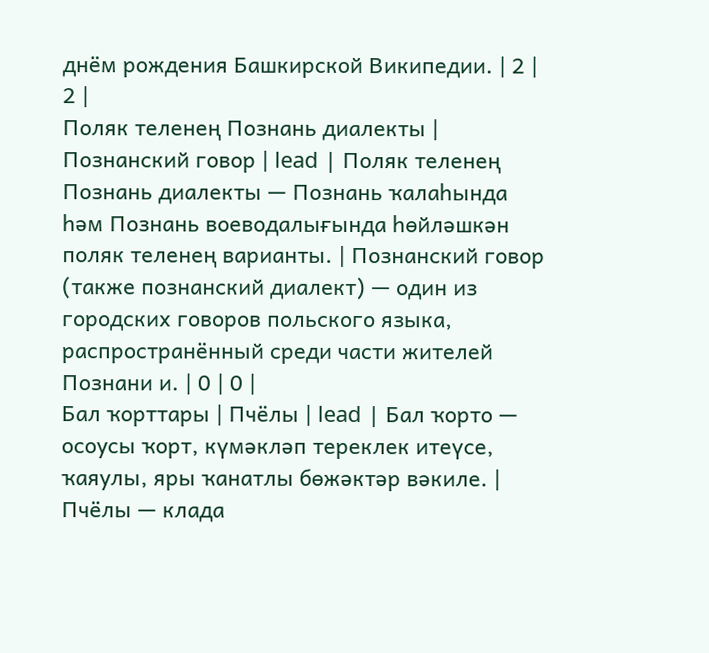днём рождения Башкирской Википедии. | 2 | 2 |
Поляк теленең Познань диалекты | Познанский говор | lead | Поляк теленең Познань диалекты — Познань ҡалаһында һәм Познань воеводалығында һөйләшкән поляк теленең варианты. | Познанский говор (также познанский диалект) — один из городских говоров польского языка, распространённый среди части жителей Познани и. | 0 | 0 |
Бал ҡорттары | Пчёлы | lead | Бал ҡорто — осоусы ҡорт, күмәкләп тереклек итеүсе, ҡаяулы, яры ҡанатлы бөжәктәр вәкиле. | Пчёлы — клада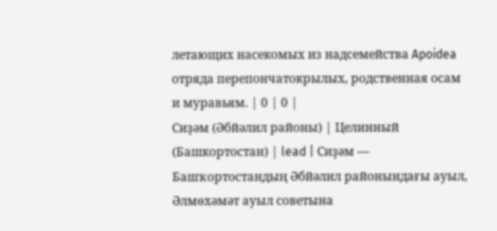летающих насекомых из надсемейства Apoidea отряда перепончатокрылых, родственная осам и муравьям. | 0 | 0 |
Сиҙәм (Әбйәлил районы) | Целинный (Башкортостан) | lead | Сиҙәм — Башҡортостандың Әбйәлил районындағы ауыл, Әлмөхәмәт ауыл советына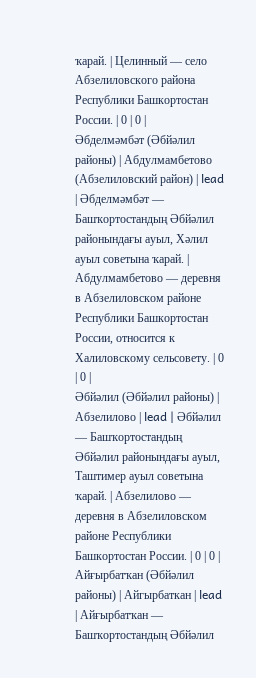ҡарай. | Целинный — село Абзелиловского района Республики Башкортостан России. | 0 | 0 |
Әбделмәмбәт (Әбйәлил районы) | Абдулмамбетово (Абзелиловский район) | lead | Әбделмәмбәт — Башҡортостандың Әбйәлил районындағы ауыл, Хәлил ауыл советына ҡарай. | Абдулмамбетово — деревня в Абзелиловском районе Республики Башкортостан России, относится к Халиловскому сельсовету. | 0 | 0 |
Әбйәлил (Әбйәлил районы) | Абзелилово | lead | Әбйәлил — Башҡортостандың Әбйәлил районындағы ауыл, Таштимер ауыл советына ҡарай. | Абзелилово — деревня в Абзелиловском районе Республики Башкортостан России. | 0 | 0 |
Айғырбатҡан (Әбйәлил районы) | Айгырбаткан | lead | Айғырбатҡан — Башҡортостандың Әбйәлил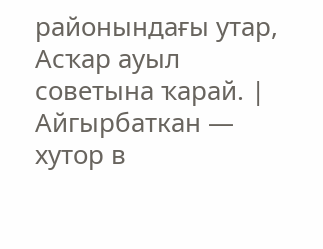районындағы утар, Асҡар ауыл советына ҡарай. | Айгырбаткан — хутор в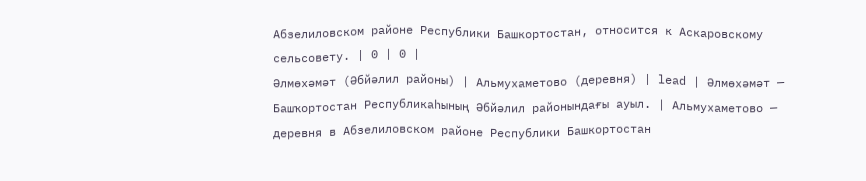Абзелиловском районе Республики Башкортостан, относится к Аскаровскому сельсовету. | 0 | 0 |
Әлмөхәмәт (Әбйәлил районы) | Альмухаметово (деревня) | lead | Әлмөхәмәт — Башҡортостан Республикаһының Әбйәлил районындағы ауыл. | Альмухаметово — деревня в Абзелиловском районе Республики Башкортостан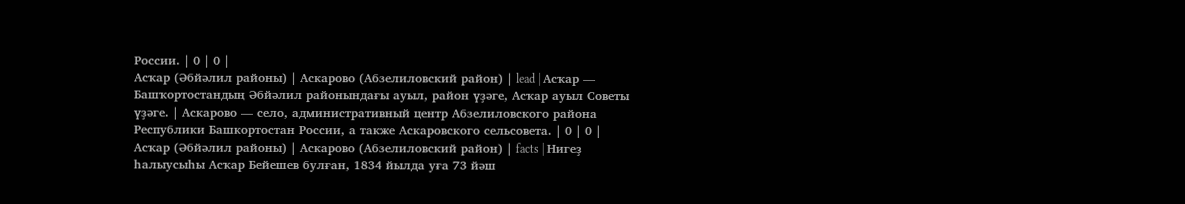России. | 0 | 0 |
Асҡар (Әбйәлил районы) | Аскарово (Абзелиловский район) | lead | Асҡар — Башҡортостандың Әбйәлил районындағы ауыл, район үҙәге, Асҡар ауыл Советы үҙәге. | Аскарово — село, административный центр Абзелиловского района Республики Башкортостан России, а также Аскаровского сельсовета. | 0 | 0 |
Асҡар (Әбйәлил районы) | Аскарово (Абзелиловский район) | facts | Нигеҙ һалыусыһы Асҡар Бейешев булған, 1834 йылда уға 73 йәш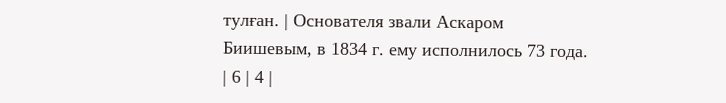тулған. | Основателя звали Аскаром Биишевым, в 1834 г. ему исполнилось 73 года. | 6 | 4 |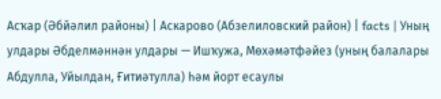Асҡар (Әбйәлил районы) | Аскарово (Абзелиловский район) | facts | Уның улдары Әбделмәннән улдары — Ишҡужа, Мөхәмәтфәйез (уның балалары Абдулла, Уйылдан, Ғитиәтулла) һәм йорт есаулы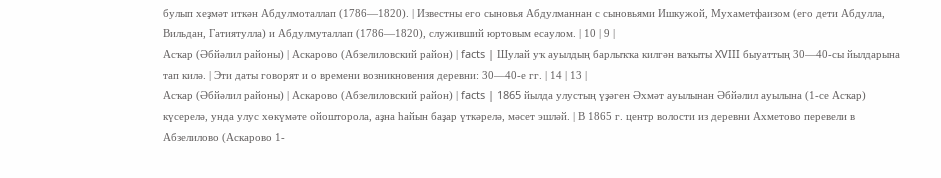булып хеҙмәт иткән Абдулмоталлап (1786—1820). | Известны его сыновья Абдулманнан с сыновьями Ишкужой, Мухаметфаизом (его дети Абдулла, Вильдан, Гатиятулла) и Абдулмуталлап (1786—1820), служивший юртовым есаулом. | 10 | 9 |
Асҡар (Әбйәлил районы) | Аскарово (Абзелиловский район) | facts | Шулай уҡ ауылдың барлыҡҡа килгән ваҡыты XVIII быуаттың 30—40-сы йылдарына тап килә. | Эти даты говорят и о времени возникновения деревни: 30—40-е гг. | 14 | 13 |
Асҡар (Әбйәлил районы) | Аскарово (Абзелиловский район) | facts | 1865 йылда улустың үҙәген Әхмәт ауылынан Әбйәлил ауылына (1-се Асҡар) күсерелә, унда улус хөкүмәте ойошторола, аҙна һайын баҙар үткәрелә, мәсет эшләй. | В 1865 г. центр волости из деревни Ахметово перевели в Абзелилово (Аскарово 1-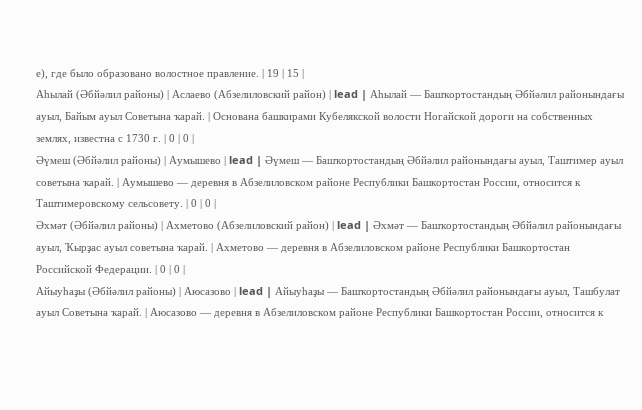е), где было образовано волостное правление. | 19 | 15 |
Аһылай (Әбйәлил районы) | Аслаево (Абзелиловский район) | lead | Аһылай — Башҡортостандың Әбйәлил районындағы ауыл, Байым ауыл Советына ҡарай. | Основана башкирами Кубелякской волости Ногайской дороги на собственных землях, известна с 1730 г. | 0 | 0 |
Әүмеш (Әбйәлил районы) | Аумышево | lead | Әүмеш — Башҡортостандың Әбйәлил районындағы ауыл, Таштимер ауыл советына ҡарай. | Аумышево — деревня в Абзелиловском районе Республики Башкортостан России, относится к Таштимеровскому сельсовету. | 0 | 0 |
Әхмәт (Әбйәлил районы) | Ахметово (Абзелиловский район) | lead | Әхмәт — Башҡортостандың Әбйәлил районындағы ауыл, Ҡырҙас ауыл советына ҡарай. | Ахметово — деревня в Абзелиловском районе Республики Башкортостан Российской Федерации. | 0 | 0 |
Айыуһаҙы (Әбйәлил районы) | Аюсазово | lead | Айыуһаҙы — Башҡортостандың Әбйәлил районындағы ауыл, Ташбулат ауыл Советына ҡарай. | Аюсазово — деревня в Абзелиловском районе Республики Башкортостан России, относится к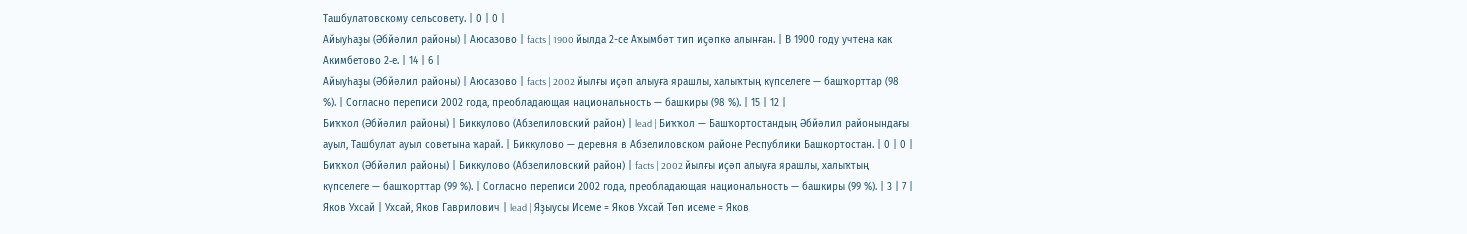Ташбулатовскому сельсовету. | 0 | 0 |
Айыуһаҙы (Әбйәлил районы) | Аюсазово | facts | 1900 йылда 2-се Аҡымбәт тип иҫәпкә алынған. | В 1900 году учтена как Акимбетово 2‑е. | 14 | 6 |
Айыуһаҙы (Әбйәлил районы) | Аюсазово | facts | 2002 йылғы иҫәп алыуға ярашлы, халыҡтың күпселеге — башҡорттар (98 %). | Согласно переписи 2002 года, преобладающая национальность — башкиры (98 %). | 15 | 12 |
Биҡҡол (Әбйәлил районы) | Биккулово (Абзелиловский район) | lead | Биҡҡол — Башҡортостандың Әбйәлил районындағы ауыл, Ташбулат ауыл советына ҡарай. | Биккулово — деревня в Абзелиловском районе Республики Башкортостан. | 0 | 0 |
Биҡҡол (Әбйәлил районы) | Биккулово (Абзелиловский район) | facts | 2002 йылғы иҫәп алыуға ярашлы, халыҡтың күпселеге — башҡорттар (99 %). | Согласно переписи 2002 года, преобладающая национальность — башкиры (99 %). | 3 | 7 |
Яков Ухсай | Ухсай, Яков Гаврилович | lead | Яҙыусы Исеме = Яков Ухсай Төп исеме = Яков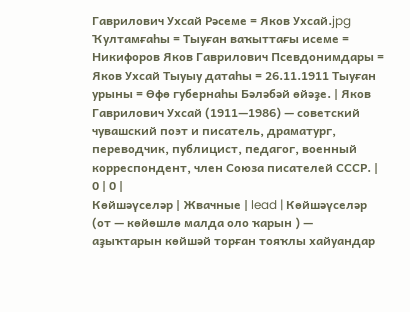Гаврилович Ухсай Рәсеме = Яков Ухсай.jpg Ҡултамғаһы = Тыуған ваҡыттағы исеме = Никифоров Яков Гаврилович Псевдонимдары = Яков Ухсай Тыуыу датаһы = 26.11.1911 Тыуған урыны = Өфө губернаһы Бәләбәй өйәҙе. | Яков Гаврилович Ухсай (1911—1986) — советский чувашский поэт и писатель, драматург, переводчик, публицист, педагог, военный корреспондент, член Союза писателей СССР. | 0 | 0 |
Көйшәүселәр | Жвачные | lead | Көйшәүселәр (от — көйөшлө малда оло ҡарын ) — аҙыҡтарын көйшәй торған тояҡлы хайуандар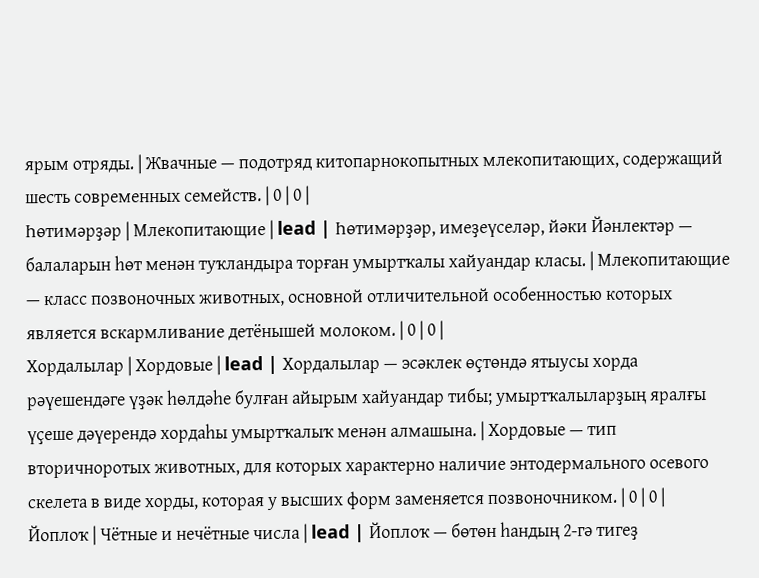ярым отряды. | Жвачные — подотряд китопарнокопытных млекопитающих, содержащий шесть современных семейств. | 0 | 0 |
Һөтимәрҙәр | Млекопитающие | lead | Һөтимәрҙәр, имеҙеүселәр, йәки Йәнлектәр — балаларын һөт менән туҡландыра торған умыртҡалы хайуандар класы. | Млекопитающие — класс позвоночных животных, основной отличительной особенностью которых является вскармливание детёнышей молоком. | 0 | 0 |
Хордалылар | Хордовые | lead | Хордалылар — эсәклек өҫтөндә ятыусы хорда рәүешендәге үҙәк һөлдәһе булған айырым хайуандар тибы; умыртҡалыларҙың яралғы үҫеше дәүерендә хордаһы умыртҡалыҡ менән алмашына. | Хордовые — тип вторичноротых животных, для которых характерно наличие энтодермального осевого скелета в виде хорды, которая у высших форм заменяется позвоночником. | 0 | 0 |
Йоплоҡ | Чётные и нечётные числа | lead | Йоплоҡ — бөтөн һандың 2-гә тигеҙ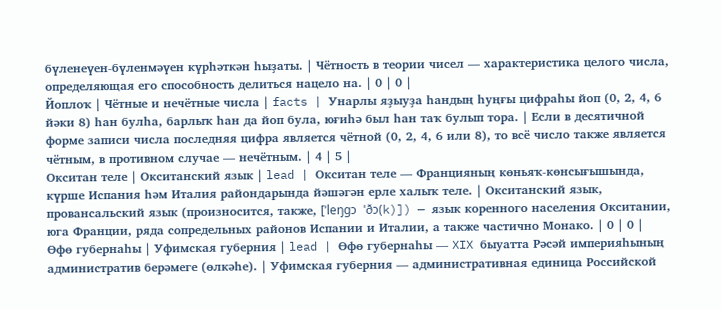бүленеүен-бүленмәүен күрһәткән һыҙаты. | Чётность в теории чисел — характеристика целого числа, определяющая его способность делиться нацело на. | 0 | 0 |
Йоплоҡ | Чётные и нечётные числа | facts | Унарлы яҙыуҙа һандың һуңғы цифраһы йоп (0, 2, 4, 6 йәки 8) һан булһа, барлыҡ һан да йоп була, юғиһә был һан таҡ булып тора. | Если в десятичной форме записи числа последняя цифра является чётной (0, 2, 4, 6 или 8), то всё число также является чётным, в противном случае — нечётным. | 4 | 5 |
Окситан теле | Окситанский язык | lead | Окситан теле — Францияның көньяҡ-көнсығышында, күрше Испания һәм Италия райондарында йәшәгән ерле халыҡ теле. | Окситанский язык, провансальский язык (произносится, также, [ˈleŋɡɔ ˈðɔ(k)]) — язык коренного населения Окситании, юга Франции, ряда сопредельных районов Испании и Италии, а также частично Монако. | 0 | 0 |
Өфө губернаһы | Уфимская губерния | lead | Өфө губернаһы — XIX быуатта Рәсәй империяһының административ берәмеге (өлкәһе). | Уфимская губерния — административная единица Российской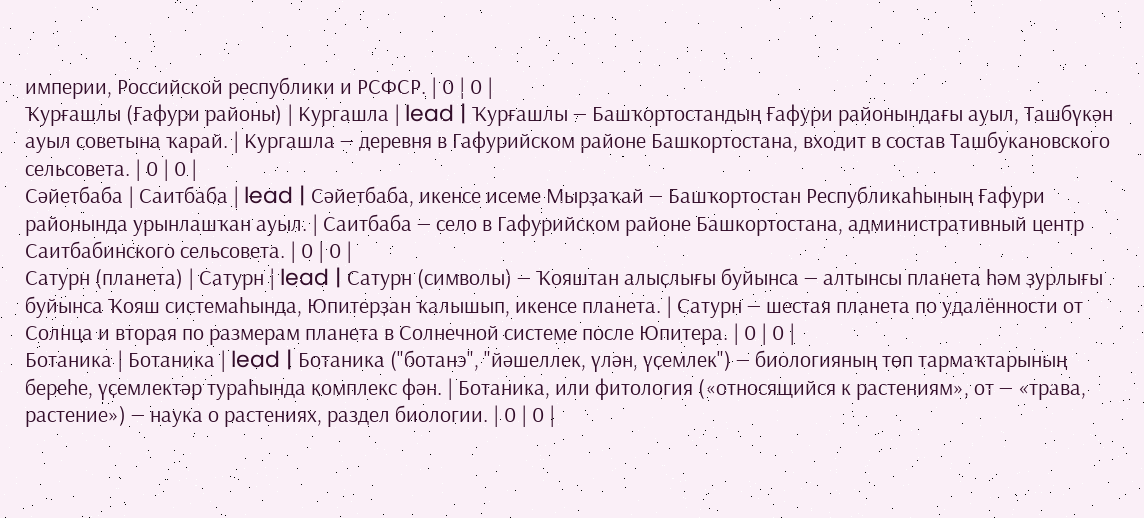империи, Российской республики и РСФСР. | 0 | 0 |
Ҡурғашлы (Ғафури районы) | Кургашла | lead | Ҡурғашлы — Башҡортостандың Ғафури районындағы ауыл, Ташбүкән ауыл советына ҡарай. | Кургашла — деревня в Гафурийском районе Башкортостана, входит в состав Ташбукановского сельсовета. | 0 | 0 |
Сәйетбаба | Саитбаба | lead | Сәйетбаба, икенсе исеме Мырҙаҡай — Башҡортостан Республикаһының Ғафури районында урынлашҡан ауыл. | Саитбаба — село в Гафурийском районе Башкортостана, административный центр Саитбабинского сельсовета. | 0 | 0 |
Сатурн (планета) | Сатурн | lead | Сатурн (символы) — Ҡояштан алыҫлығы буйынса — алтынсы планета һәм ҙурлығы буйынса Ҡояш системаһында, Юпитерҙан ҡалышып, икенсе планета. | Сатурн — шестая планета по удалённости от Солнца и вторая по размерам планета в Солнечной системе после Юпитера. | 0 | 0 |
Ботаника | Ботаника | lead | Ботаника ("ботанэ", "йәшеллек, үлән, үҫемлек") — биологияның төп тармаҡтарының береһе, үҫемлектәр тураһында комплекс фән. | Ботаника, или фитология («относящийся к растениям», от — «трава, растение») — наука о растениях, раздел биологии. | 0 | 0 |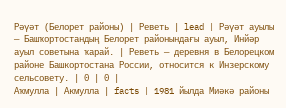Рәүәт (Белорет районы) | Реветь | lead | Рәүәт ауылы — Башҡортостандың Белорет районындағы ауыл, Инйәр ауыл советына ҡарай. | Реветь — деревня в Белорецком районе Башкортостана России, относится к Инзерскому сельсовету. | 0 | 0 |
Аҡмулла | Акмулла | facts | 1981 йылда Миәкә районы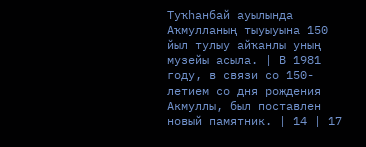Туҡһанбай ауылында Аҡмулланың тыуыуына 150 йыл тулыу айҡанлы уның музейы асыла. | В 1981 году, в связи со 150-летием со дня рождения Акмуллы, был поставлен новый памятник. | 14 | 17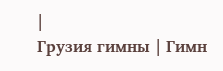|
Грузия гимны | Гимн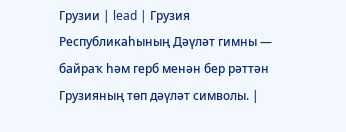Грузии | lead | Грузия Республикаһының Дәүләт гимны — байраҡ һәм герб менән бер рәттән Грузияның төп дәүләт символы. |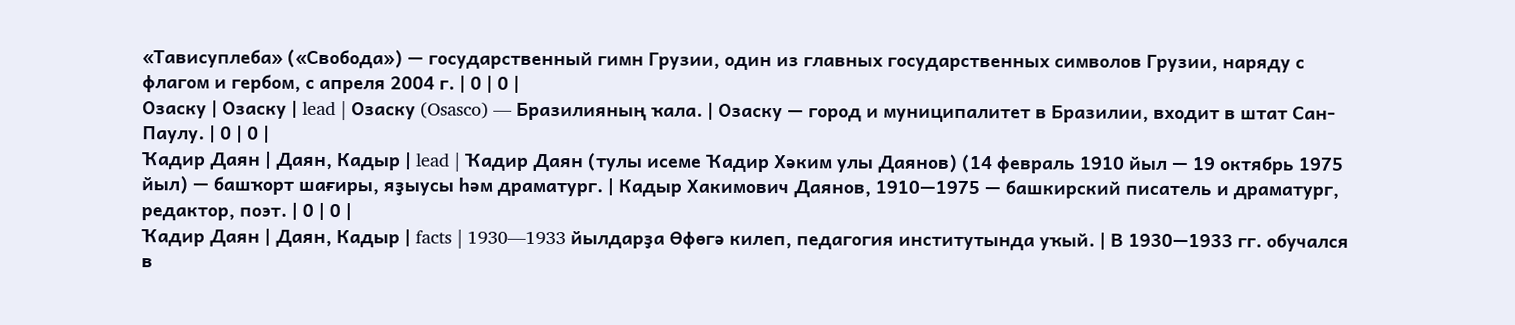«Тависуплеба» («Свобода») — государственный гимн Грузии, один из главных государственных символов Грузии, наряду с флагом и гербом, с апреля 2004 г. | 0 | 0 |
Озаску | Озаску | lead | Озаску (Osasco) — Бразилияның ҡала. | Озаску — город и муниципалитет в Бразилии, входит в штат Сан-Паулу. | 0 | 0 |
Ҡадир Даян | Даян, Кадыр | lead | Ҡадир Даян (тулы исеме Ҡадир Хәким улы Даянов) (14 февраль 1910 йыл — 19 октябрь 1975 йыл) — башҡорт шағиры, яҙыусы һәм драматург. | Кадыр Хакимович Даянов, 1910—1975 — башкирский писатель и драматург, редактор, поэт. | 0 | 0 |
Ҡадир Даян | Даян, Кадыр | facts | 1930—1933 йылдарҙа Өфөгә килеп, педагогия институтында уҡый. | В 1930—1933 гг. обучался в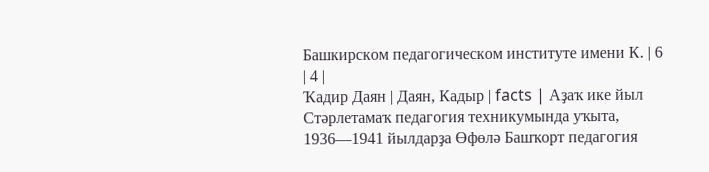Башкирском педагогическом институте имени К. | 6 | 4 |
Ҡадир Даян | Даян, Кадыр | facts | Аҙаҡ ике йыл Стәрлетамаҡ педагогия техникумында уҡыта, 1936—1941 йылдарҙа Өфөлә Башҡорт педагогия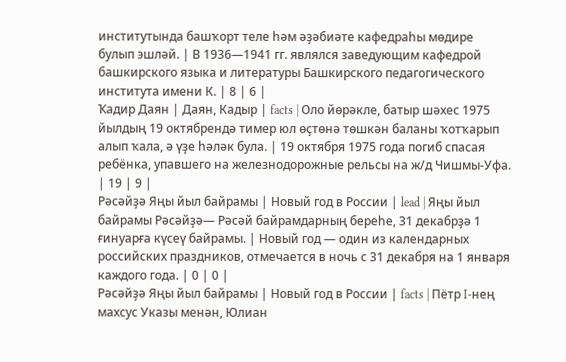институтында башҡорт теле һәм әҙәбиәте кафедраһы мөдире булып эшләй. | В 1936—1941 гг. являлся заведующим кафедрой башкирского языка и литературы Башкирского педагогического института имени К. | 8 | 6 |
Ҡадир Даян | Даян, Кадыр | facts | Оло йөрәкле, батыр шәхес 1975 йылдың 19 октябрендә тимер юл өҫтөнә төшкән баланы ҡотҡарып алып ҡала, ә үҙе һәләк була. | 19 октября 1975 года погиб спасая ребёнка, упавшего на железнодорожные рельсы на ж/д Чишмы-Уфа. | 19 | 9 |
Рәсәйҙә Яңы йыл байрамы | Новый год в России | lead | Яңы йыл байрамы Рәсәйҙә— Рәсәй байрамдарның береһе, 31 декабрҙә 1 ғинуарға күсеү байрамы. | Новый год — один из календарных российских праздников, отмечается в ночь с 31 декабря на 1 января каждого года. | 0 | 0 |
Рәсәйҙә Яңы йыл байрамы | Новый год в России | facts | Пётр I-нең махсус Указы менән, Юлиан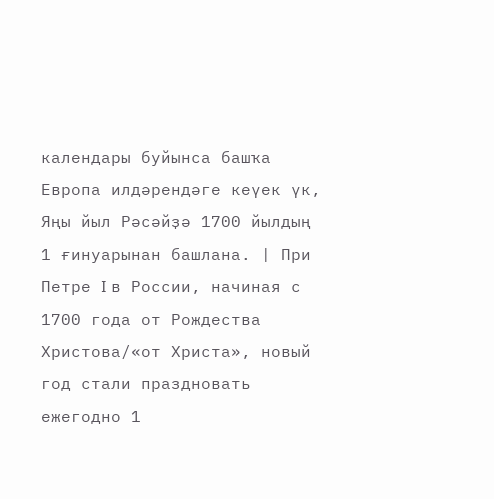календары буйынса башҡа Европа илдәрендәге кеүек үк, Яңы йыл Рәсәйҙә 1700 йылдың 1 ғинуарынан башлана. | При Петре I в России, начиная с 1700 года от Рождества Христова/«от Христа», новый год стали праздновать ежегодно 1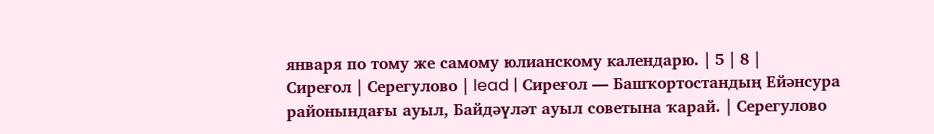января по тому же самому юлианскому календарю. | 5 | 8 |
Сиреғол | Серегулово | lead | Сиреғол — Башҡортостандың Ейәнсура районындағы ауыл, Байдәүләт ауыл советына ҡарай. | Серегулово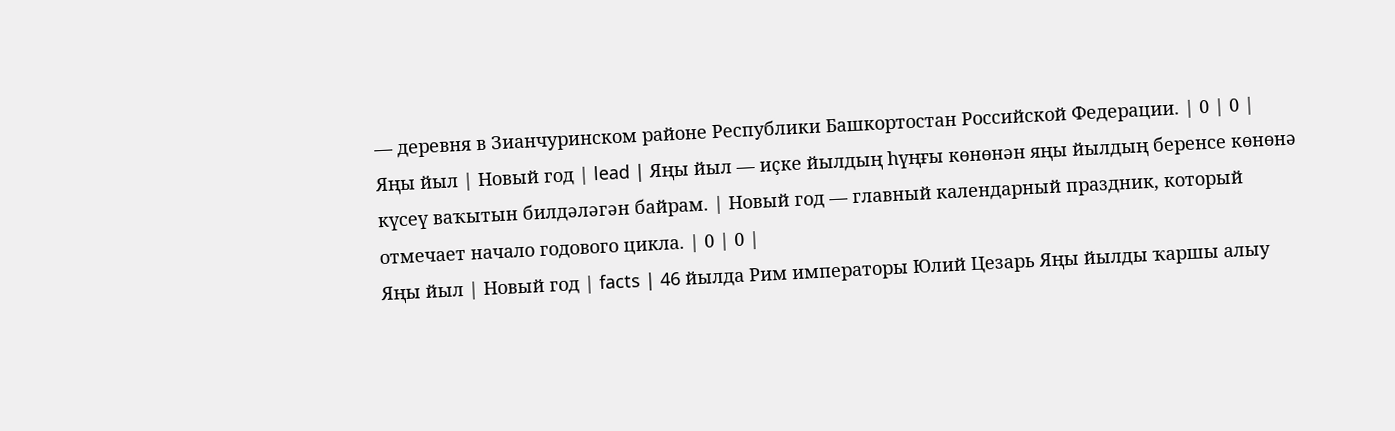— деревня в Зианчуринском районе Республики Башкортостан Российской Федерации. | 0 | 0 |
Яңы йыл | Новый год | lead | Яңы йыл — иҫке йылдың һүңғы көнөнән яңы йылдың беренсе көнөнә күсеү ваҡытын билдәләгән байрам. | Новый год — главный календарный праздник, который отмечает начало годового цикла. | 0 | 0 |
Яңы йыл | Новый год | facts | 46 йылда Рим императоры Юлий Цезарь Яңы йылды ҡаршы алыу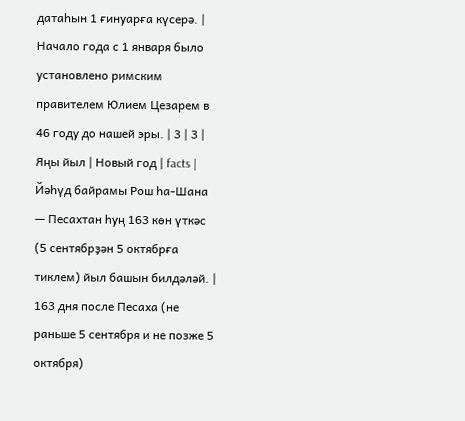датаһын 1 ғинуарға күсерә. | Начало года с 1 января было установлено римским правителем Юлием Цезарем в 46 году до нашей эры. | 3 | 3 |
Яңы йыл | Новый год | facts | Йәһүд байрамы Рош һа-Шана — Песахтан һуң 163 көн үткәс (5 сентябрҙән 5 октябрға тиклем) йыл башын билдәләй. | 163 дня после Песаха (не раньше 5 сентября и не позже 5 октября)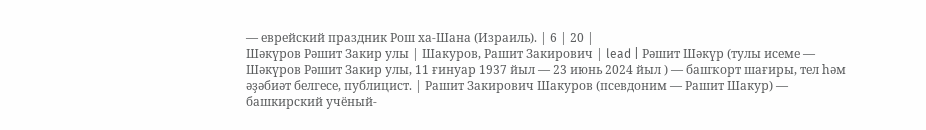— еврейский праздник Рош ха-Шана (Израиль). | 6 | 20 |
Шәкүров Рәшит Закир улы | Шакуров, Рашит Закирович | lead | Рәшит Шәкүр (тулы исеме — Шәкүров Рәшит Закир улы, 11 ғинуар 1937 йыл — 23 июнь 2024 йыл ) — башҡорт шағиры, тел һәм әҙәбиәт белгесе, публицист. | Рашит Закирович Шакуров (псевдоним — Рашит Шакур) — башкирский учёный-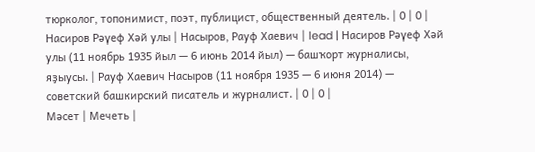тюрколог, топонимист, поэт, публицист, общественный деятель. | 0 | 0 |
Насиров Рәүеф Хәй улы | Насыров, Рауф Хаевич | lead | Насиров Рәүеф Хәй улы (11 ноябрь 1935 йыл — 6 июнь 2014 йыл) — башҡорт журналисы, яҙыусы. | Рауф Хаевич Насыров (11 ноября 1935 — 6 июня 2014) — советский башкирский писатель и журналист. | 0 | 0 |
Мәсет | Мечеть |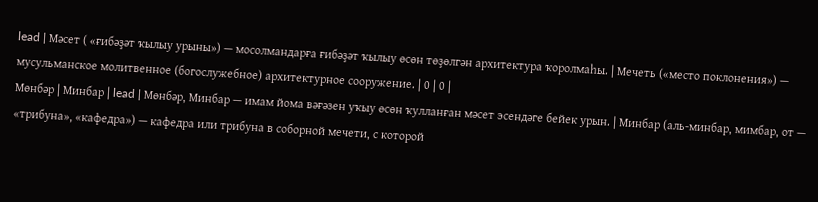lead | Мәсет ( «ғибәҙәт ҡылыу урыны») — мосолмандарға ғибәҙәт ҡылыу өсөн төҙөлгән архитектура ҡоролмаһы. | Мечеть («место поклонения») — мусульманское молитвенное (богослужебное) архитектурное сооружение. | 0 | 0 |
Мөнбәр | Минбар | lead | Мөнбәр, Минбар — имам йома вәғәзен уҡыу өсөн ҡулланған мәсет эсендәге бейек урын. | Минбар (аль-минбар, мимбар, от — «трибуна», «кафедра») — кафедра или трибуна в соборной мечети, с которой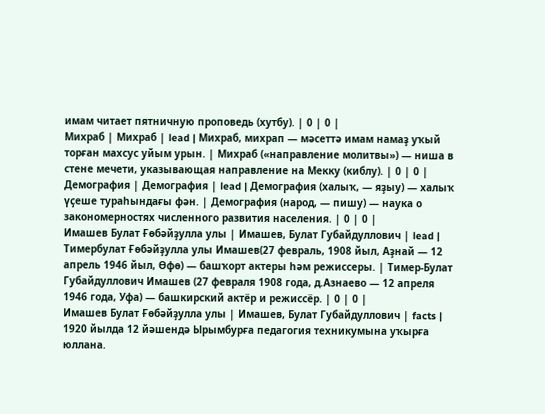имам читает пятничную проповедь (хутбу). | 0 | 0 |
Михраб | Михраб | lead | Михраб, михрап — мәсеттә имам намаҙ уҡый торған махсус уйым урын. | Михраб («направление молитвы») — ниша в стене мечети, указывающая направление на Мекку (киблу). | 0 | 0 |
Демография | Демография | lead | Демография (халыҡ, — яҙыу) — халыҡ үҫеше тураһындағы фән. | Демография (народ, — пишу) — наука о закономерностях численного развития населения. | 0 | 0 |
Имашев Булат Ғөбәйҙулла улы | Имашев, Булат Губайдуллович | lead | Тимербулат Ғөбәйҙулла улы Имашев(27 февраль, 1908 йыл, Аҙнай — 12 апрель 1946 йыл, Өфө) — башҡорт актеры һәм режиссеры. | Тимер-Булат Губайдуллович Имашев (27 февраля 1908 года, д.Азнаево — 12 апреля 1946 года, Уфа) — башкирский актёр и режиссёр. | 0 | 0 |
Имашев Булат Ғөбәйҙулла улы | Имашев, Булат Губайдуллович | facts | 1920 йылда 12 йәшендә Ырымбурға педагогия техникумына уҡырға юллана.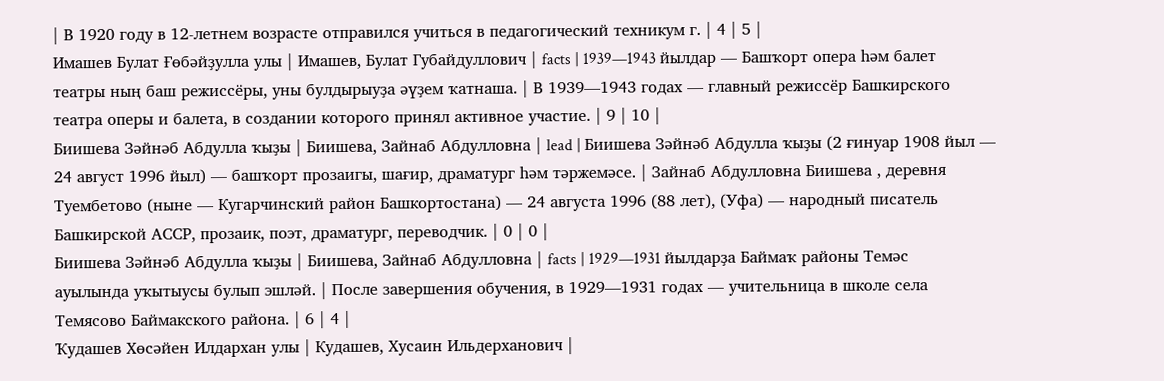| В 1920 году в 12-летнем возрасте отправился учиться в педагогический техникум г. | 4 | 5 |
Имашев Булат Ғөбәйҙулла улы | Имашев, Булат Губайдуллович | facts | 1939—1943 йылдар — Башҡорт опера һәм балет театры ның баш режиссёры, уны булдырыуҙа әүҙем ҡатнаша. | В 1939—1943 годах — главный режиссёр Башкирского театра оперы и балета, в создании которого принял активное участие. | 9 | 10 |
Биишева Зәйнәб Абдулла ҡыҙы | Биишева, Зайнаб Абдулловна | lead | Биишева Зәйнәб Абдулла ҡыҙы (2 ғинуар 1908 йыл — 24 август 1996 йыл) — башҡорт прозаигы, шағир, драматург һәм тәржемәсе. | Зайнаб Абдулловна Биишева , деревня Туембетово (ныне — Кугарчинский район Башкортостана) — 24 августа 1996 (88 лет), (Уфа) — народный писатель Башкирской АССР, прозаик, поэт, драматург, переводчик. | 0 | 0 |
Биишева Зәйнәб Абдулла ҡыҙы | Биишева, Зайнаб Абдулловна | facts | 1929—1931 йылдарҙа Баймаҡ районы Темәс ауылында уҡытыусы булып эшләй. | После завершения обучения, в 1929—1931 годах — учительница в школе села Темясово Баймакского района. | 6 | 4 |
Ҡудашев Хөсәйен Илдархан улы | Кудашев, Хусаин Ильдерханович |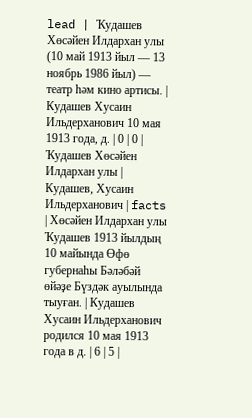lead | Ҡудашев Хөсәйен Илдархан улы (10 май 1913 йыл — 13 ноябрь 1986 йыл) — театр һәм кино артисы. | Кудашев Хусаин Ильдерханович 10 мая 1913 года, д. | 0 | 0 |
Ҡудашев Хөсәйен Илдархан улы | Кудашев, Хусаин Ильдерханович | facts | Хөсәйен Илдархан улы Ҡудашев 1913 йылдың 10 майында Өфө губернаһы Бәләбәй өйәҙе Бүздәк ауылында тыуған. | Кудашев Хусаин Ильдерханович родился 10 мая 1913 года в д. | 6 | 5 |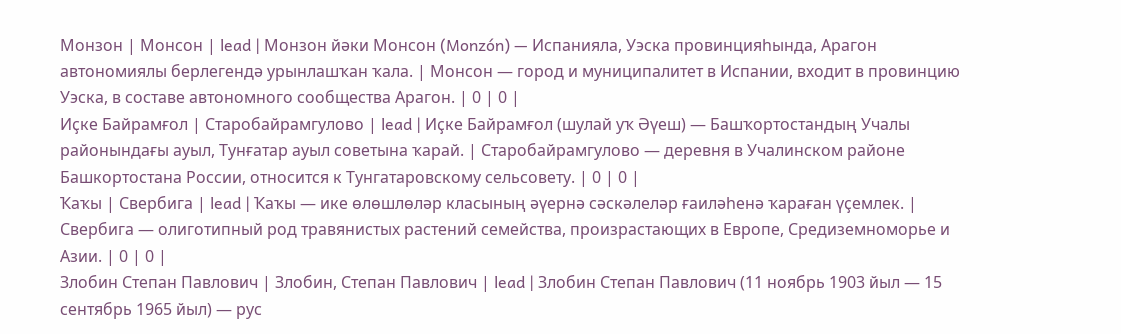Монзон | Монсон | lead | Монзон йәки Монсон (Monzón) — Испанияла, Уэска провинцияһында, Арагон автономиялы берлегендә урынлашҡан ҡала. | Монсон — город и муниципалитет в Испании, входит в провинцию Уэска, в составе автономного сообщества Арагон. | 0 | 0 |
Иҫке Байрамғол | Старобайрамгулово | lead | Иҫке Байрамғол (шулай уҡ Әүеш) — Башҡортостандың Учалы районындағы ауыл, Тунғатар ауыл советына ҡарай. | Старобайрамгулово — деревня в Учалинском районе Башкортостана России, относится к Тунгатаровскому сельсовету. | 0 | 0 |
Ҡаҡы | Свербига | lead | Ҡаҡы — ике өлөшлөләр класының әүернә сәскәлеләр ғаиләһенә ҡараған үҫемлек. | Свербига — олиготипный род травянистых растений семейства, произрастающих в Европе, Средиземноморье и Азии. | 0 | 0 |
Злобин Степан Павлович | Злобин, Степан Павлович | lead | Злобин Степан Павлович (11 ноябрь 1903 йыл — 15 сентябрь 1965 йыл) — рус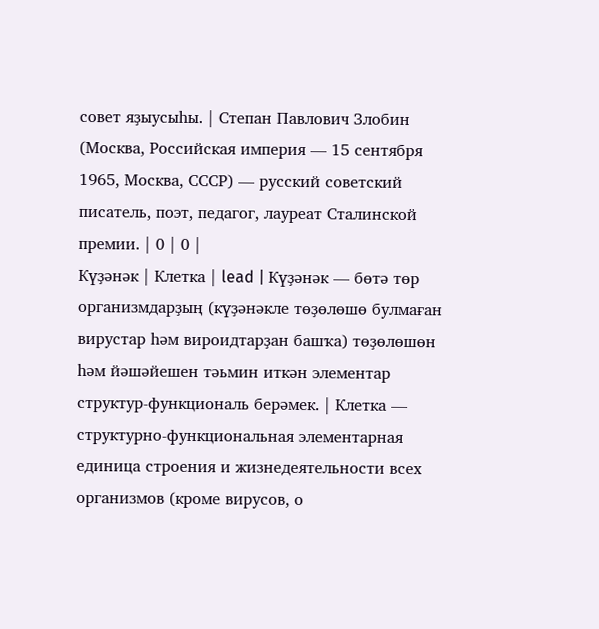совет яҙыусыһы. | Степан Павлович Злобин (Москва, Российская империя — 15 сентября 1965, Москва, СССР) — русский советский писатель, поэт, педагог, лауреат Сталинской премии. | 0 | 0 |
Күҙәнәк | Клетка | lead | Күҙәнәк — бөтә төр организмдарҙың (күҙәнәкле төҙөлөшө булмаған вирустар һәм вироидтарҙан башҡа) төҙөлөшөн һәм йәшәйешен тәьмин иткән элементар структур-функциональ берәмек. | Клетка — структурно-функциональная элементарная единица строения и жизнедеятельности всех организмов (кроме вирусов, о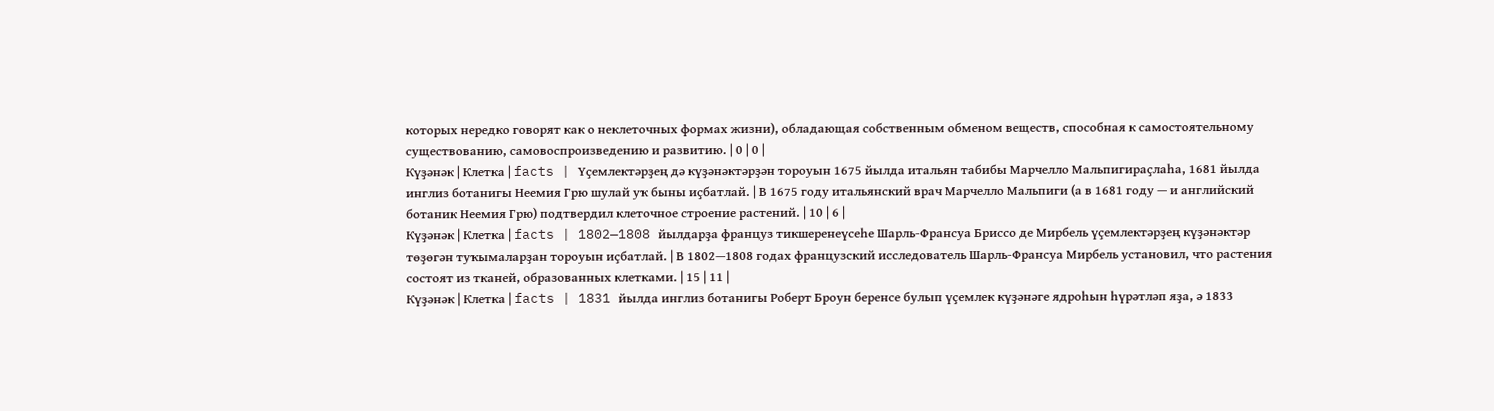которых нередко говорят как о неклеточных формах жизни), обладающая собственным обменом веществ, способная к самостоятельному существованию, самовоспроизведению и развитию. | 0 | 0 |
Күҙәнәк | Клетка | facts | Үҫемлектәрҙең дә күҙәнәктәрҙән тороуын 1675 йылда итальян табибы Марчелло Мальпигираҫлаһа, 1681 йылда инглиз ботанигы Неемия Грю шулай уҡ быны иҫбатлай. | В 1675 году итальянский врач Марчелло Мальпиги (а в 1681 году — и английский ботаник Неемия Грю) подтвердил клеточное строение растений. | 10 | 6 |
Күҙәнәк | Клетка | facts | 1802—1808 йылдарҙа француз тикшеренеүсеһе Шарль-Франсуа Бриссо де Мирбель үҫемлектәрҙең күҙәнәктәр төҙөгән туҡымаларҙан тороуын иҫбатлай. | В 1802—1808 годах французский исследователь Шарль-Франсуа Мирбель установил, что растения состоят из тканей, образованных клетками. | 15 | 11 |
Күҙәнәк | Клетка | facts | 1831 йылда инглиз ботанигы Роберт Броун беренсе булып үҫемлек күҙәнәге ядроһын һүрәтләп яҙа, ә 1833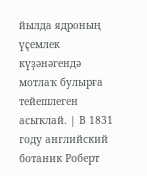йылда ядроның үҫемлек күҙәнәгендә мотлаҡ булырға тейешлеген асыҡлай. | В 1831 году английский ботаник Роберт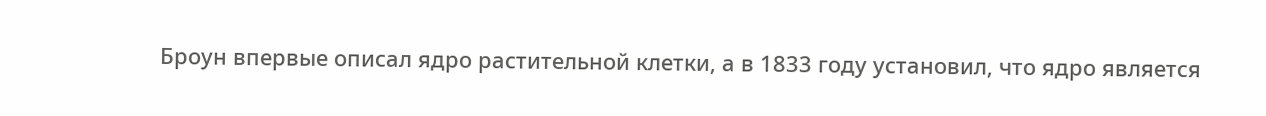Броун впервые описал ядро растительной клетки, а в 1833 году установил, что ядро является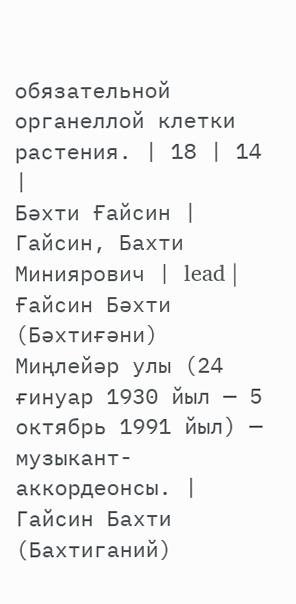обязательной органеллой клетки растения. | 18 | 14 |
Бәхти Ғайсин | Гайсин, Бахти Миниярович | lead | Ғайсин Бәхти (Бәхтиғәни) Миңлейәр улы (24 ғинуар 1930 йыл — 5 октябрь 1991 йыл) — музыкант-аккордеонсы. | Гайсин Бахти (Бахтиганий)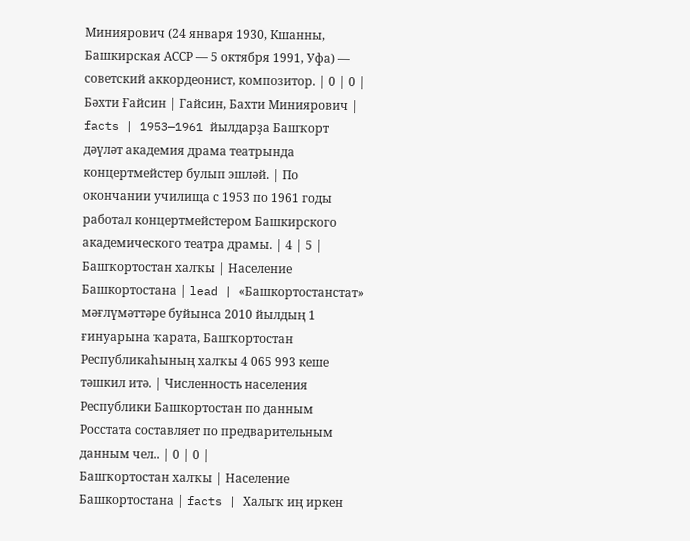Миниярович (24 января 1930, Кшанны, Башкирская АССР — 5 октября 1991, Уфа) — советский аккордеонист, композитор. | 0 | 0 |
Бәхти Ғайсин | Гайсин, Бахти Миниярович | facts | 1953—1961 йылдарҙа Башҡорт дәүләт академия драма театрында концертмейстер булып эшләй. | По окончании училища с 1953 по 1961 годы работал концертмейстером Башкирского академического театра драмы. | 4 | 5 |
Башҡортостан халҡы | Население Башкортостана | lead | «Башкортостанстат» мәғлүмәттәре буйынса 2010 йылдың 1 ғинуарына ҡарата, Башҡортостан Республикаһының халҡы 4 065 993 кеше тәшкил итә. | Численность населения Республики Башкортостан по данным Росстата составляет по предварительным данным чел.. | 0 | 0 |
Башҡортостан халҡы | Население Башкортостана | facts | Халыҡ иң иркен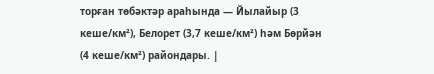торған төбәктәр араһында — Йылайыр (3 кеше/км²), Белорет (3,7 кеше/км²) һәм Бөрйән (4 кеше/км²) райондары. |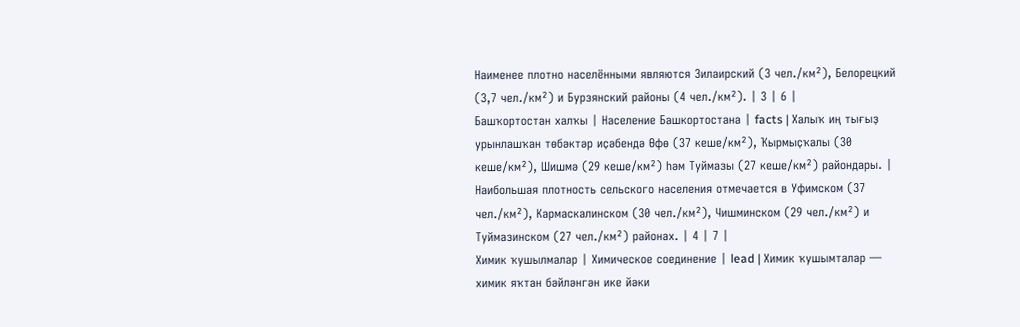Наименее плотно населёнными являются Зилаирский (3 чел./км²), Белорецкий (3,7 чел./км²) и Бурзянский районы (4 чел./км²). | 3 | 6 |
Башҡортостан халҡы | Население Башкортостана | facts | Халыҡ иң тығыҙ урынлашҡан төбәктәр иҫәбендә Өфө (37 кеше/км²), Ҡырмыҫҡалы (30 кеше/км²), Шишмә (29 кеше/км²) һәм Туймазы (27 кеше/км²) райондары. | Наибольшая плотность сельского населения отмечается в Уфимском (37 чел./км²), Кармаскалинском (30 чел./км²), Чишминском (29 чел./км²) и Туймазинском (27 чел./км²) районах. | 4 | 7 |
Химик ҡушылмалар | Химическое соединение | lead | Химик ҡушымталар — химик яҡтан бәйләнгән ике йәки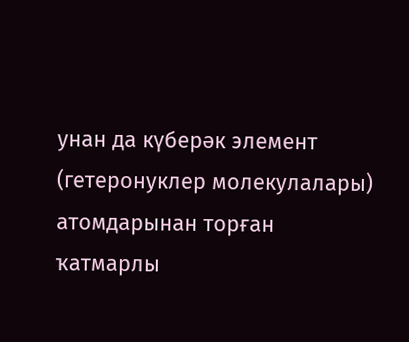унан да күберәк элемент (гетеронуклер молекулалары) атомдарынан торған ҡатмарлы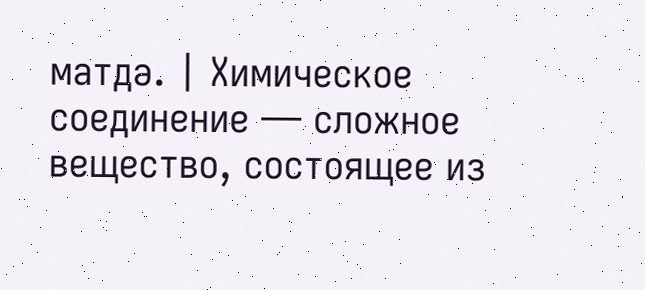матдә. | Химическое соединение — сложное вещество, состоящее из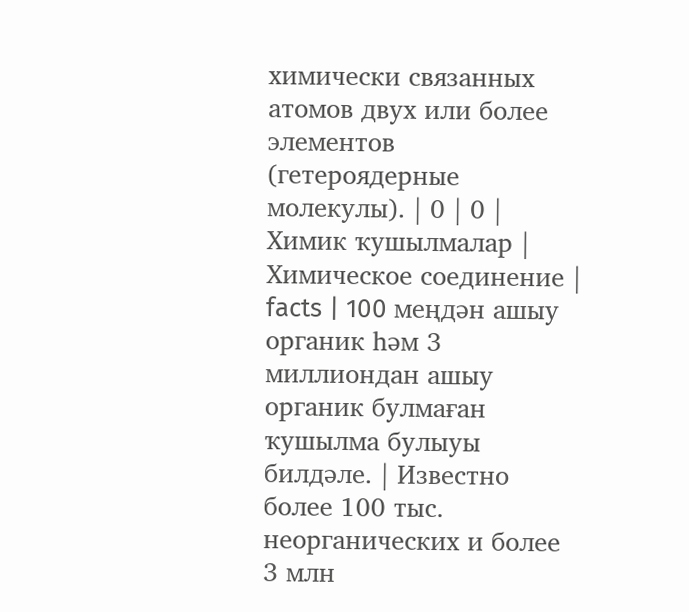химически связанных атомов двух или более элементов (гетероядерные молекулы). | 0 | 0 |
Химик ҡушылмалар | Химическое соединение | facts | 100 меңдән ашыу органик һәм 3 миллиондан ашыу органик булмаған ҡушылма булыуы билдәле. | Известно более 100 тыс. неорганических и более 3 млн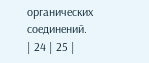органических соединений. | 24 | 25 |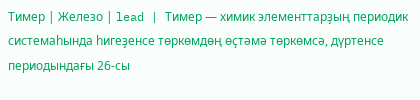Тимер | Железо | lead | Тимер — химик элементтарҙың периодик системаһында һигеҙенсе төркөмдөң өҫтәмә төркөмсә, дүртенсе периодындағы 26-сы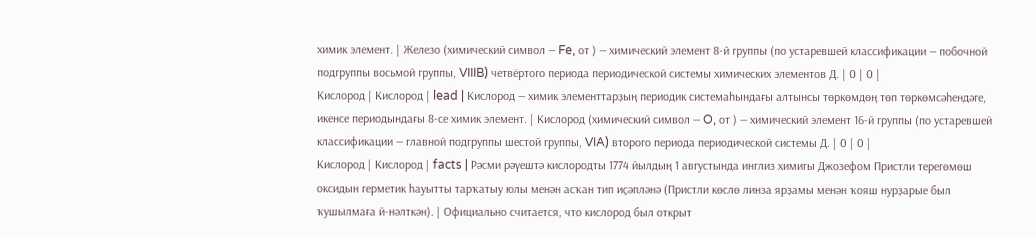химик элемент. | Железо (химический символ — Fe, от ) — химический элемент 8-й группы (по устаревшей классификации — побочной подгруппы восьмой группы, VIIIB) четвёртого периода периодической системы химических элементов Д. | 0 | 0 |
Кислород | Кислород | lead | Кислород — химик элементтарҙың периодик системаһындағы алтынсы төркөмдөң төп төркөмсәһендәге, икенсе периодындағы 8-се химик элемент. | Кислород (химический символ — O, от ) — химический элемент 16-й группы (по устаревшей классификации — главной подгруппы шестой группы, VIA) второго периода периодической системы Д. | 0 | 0 |
Кислород | Кислород | facts | Рәсми рәүештә кислородты 1774 йылдың 1 августында инглиз химигы Джозефом Пристли терегөмөш оксидын герметик һауытты тарҡатыу юлы менән асҡан тип иҫәпләнә (Пристли көслө линза ярҙамы менән ҡояш нурҙарые был ҡушылмаға й-нәлткән). | Официально считается, что кислород был открыт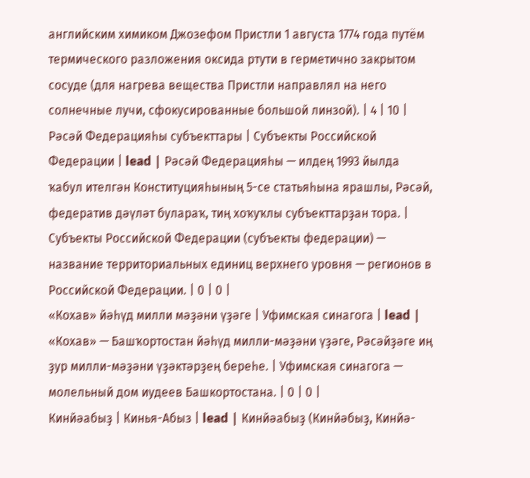английским химиком Джозефом Пристли 1 августа 1774 года путём термического разложения оксида ртути в герметично закрытом сосуде (для нагрева вещества Пристли направлял на него солнечные лучи, сфокусированные большой линзой). | 4 | 10 |
Рәсәй Федерацияһы субъекттары | Субъекты Российской Федерации | lead | Рәсәй Федерацияһы — илдең 1993 йылда ҡабул ителгән Конституцияһының 5-се статьяһына ярашлы, Рәсәй, федератив дәүләт булараҡ, тиң хоҡуҡлы субъекттарҙан тора. | Субъекты Российской Федерации (субъекты федерации) — название территориальных единиц верхнего уровня — регионов в Российской Федерации. | 0 | 0 |
«Кохав» йәһүд милли мәҙәни үҙәге | Уфимская синагога | lead | «Кохав» — Башҡортостан йәһүд милли-мәҙәни үҙәге, Рәсәйҙәге иң ҙур милли-мәҙәни үҙәктәрҙең береһе. | Уфимская синагога — молельный дом иудеев Башкортостана. | 0 | 0 |
Кинйәабыҙ | Кинья-Абыз | lead | Кинйәабыҙ (Кинйәбыҙ, Кинйә-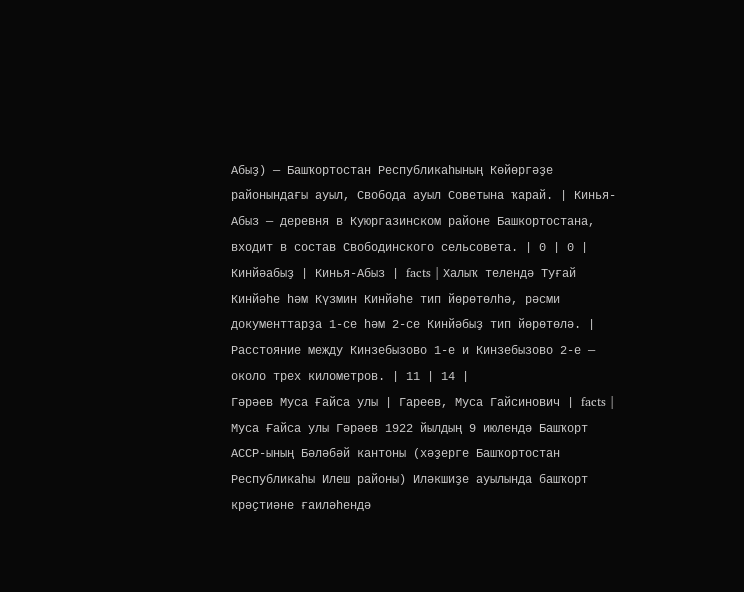Абыҙ) — Башҡортостан Республикаһының Көйөргәҙе районындағы ауыл, Свобода ауыл Советына ҡарай. | Кинья-Абыз — деревня в Куюргазинском районе Башкортостана, входит в состав Свободинского сельсовета. | 0 | 0 |
Кинйәабыҙ | Кинья-Абыз | facts | Халыҡ телендә Туғай Кинйәһе һәм Күзмин Кинйәһе тип йөрөтөлһә, рәсми документтарҙа 1-се һәм 2-се Кинйәбыҙ тип йөрөтөлә. | Расстояние между Кинзебызово 1-е и Кинзебызово 2-е — около трех километров. | 11 | 14 |
Гәрәев Муса Ғайса улы | Гареев, Муса Гайсинович | facts | Муса Ғaйса улы Гәрәев 1922 йылдың 9 июлендә Башҡорт АССР-ының Бәләбәй кантоны (хәҙерге Башҡортостан Республикаһы Илеш районы) Иләкшиҙе ауылында башҡорт крәҫтиәне ғаиләһендә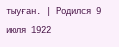тыуған. | Родился 9 июля 1922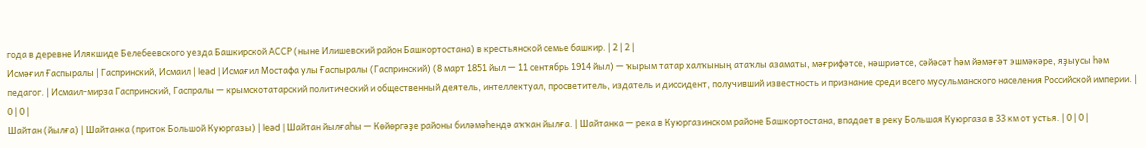года в деревне Илякшиде Белебеевского уезда Башкирской АССР (ныне Илишевский район Башкортостана) в крестьянской семье башкир. | 2 | 2 |
Исмәғил Ғаспыралы | Гаспринский, Исмаил | lead | Исмағил Мостафа улы Ғаспыралы (Гаспринский) (8 март 1851 йыл — 11 сентябрь 1914 йыл) — ҡырым татар халҡының атаҡлы азаматы, мәғрифәтсе, нәшриәтсе, сәйәсәт һәм йәмәғәт эшмәкәре, яҙыусы һәм педагог. | Исмаил-мирза Гаспринский, Гаспралы — крымскотатарский политический и общественный деятель, интеллектуал, просветитель, издатель и диссидент, получивший известность и признание среди всего мусульманского населения Российской империи. | 0 | 0 |
Шайтан (йылға) | Шайтанка (приток Большой Куюргазы) | lead | Шайтан йылғаһы — Көйөргәҙе районы биләмәһендә аҡҡан йылға. | Шайтанка — река в Куюргазинском районе Башкортостана, впадает в реку Большая Куюргаза в 33 км от устья. | 0 | 0 |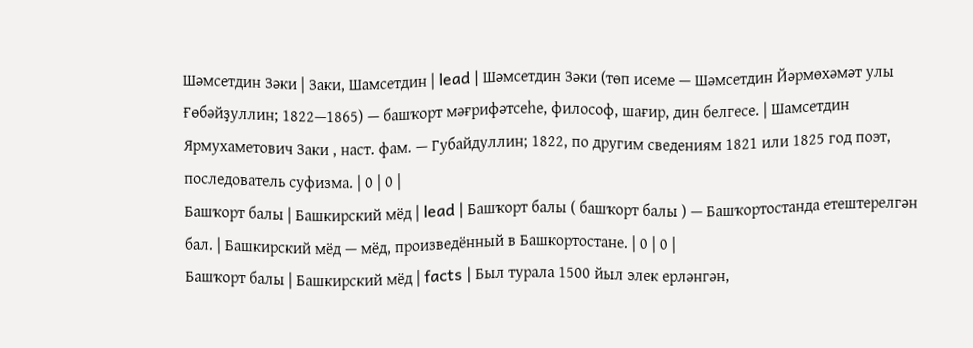Шәмсетдин Зәки | Заки, Шамсетдин | lead | Шәмсетдин Зәки (төп исеме — Шәмсетдин Йәрмөхәмәт улы Ғөбәйҙуллин; 1822—1865) — башҡорт мәғрифәтсеһе, философ, шағир, дин белгесе. | Шамсетдин Ярмухаметович Заки , наст. фам. — Губайдуллин; 1822, по другим сведениям 1821 или 1825 год поэт, последователь суфизма. | 0 | 0 |
Башҡорт балы | Башкирский мёд | lead | Башҡорт балы ( башҡорт балы ) — Башҡортостанда етештерелгән бал. | Башкирский мёд — мёд, произведённый в Башкортостане. | 0 | 0 |
Башҡорт балы | Башкирский мёд | facts | Был турала 1500 йыл элек ерләнгән,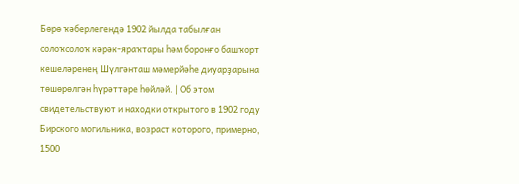Бөрө ҡәберлегендә 1902 йылда табылған солоҡсолоҡ кәрәк-яраҡтары һәм боронғо башҡорт кешеләренең Шүлгәнташ мәмерйәһе диуарҙарына төшөрөлгән һүрәттәре һөйләй. | Об этом свидетельствуют и находки открытого в 1902 году Бирского могильника, возраст которого, примерно, 1500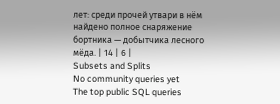лет: среди прочей утвари в нём найдено полное снаряжение бортника — добытчика лесного мёда. | 14 | 6 |
Subsets and Splits
No community queries yet
The top public SQL queries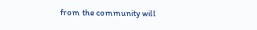from the community will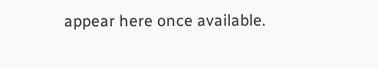appear here once available.